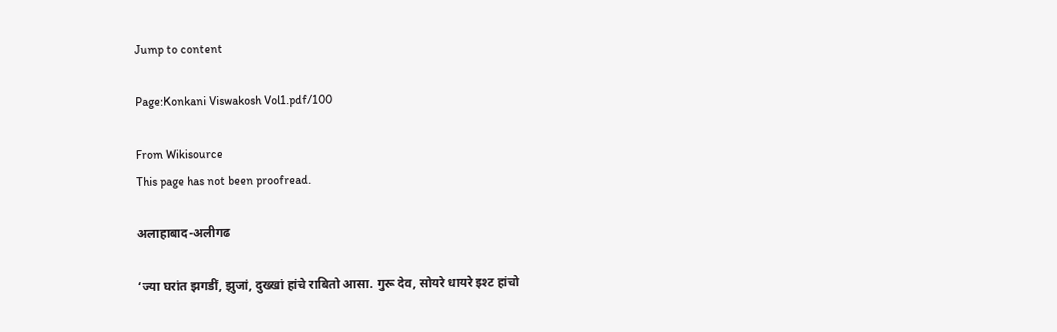Jump to content

Page:Konkani Viswakosh Vol1.pdf/100

From Wikisource
This page has not been proofread.

अलाहाबाद-अलीगढ

‘ज्या घरांत झगडीं, झुजां, दुख्खां हांचे राबितो आसा. गुरू देव, सोयरे धायरे इश्ट हांचो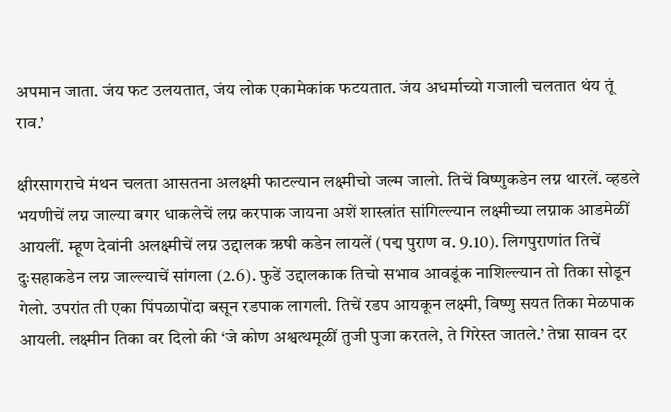अपमान जाता. जंय फट उलयतात, जंय लोक एकामेकांक फटयतात. जंय अधर्माच्यो गजाली चलतात थंय तूं राव.’

क्षीरसागराचे मंथन चलता आसतना अलक्ष्मी फाटल्यान लक्ष्मीचो जल्म जालो. तिचें विष्णुकडेन लग्न थारलें. व्हडले भयणीचें लग्न जाल्या बगर धाकलेचें लग्न करपाक जायना अशें शास्त्रांत सांगिल्ल्यान लक्ष्मीच्या लग्नाक आडमेळीं आयलीं. म्हूण देवांनी अलक्ष्मीचें लग्न उद्दालक ऋषी कडेन लायलें (पद्म पुराण व. 9.10). लिगपुराणांत तिचें दुःसहाकडेन लग्न जाल्ल्याचें सांगला (2.6). फुडें उद्दालकाक तिचो सभाव आवडूंक नाशिल्ल्यान तो तिका सोडून गेलो. उपरांत ती एका पिंपळापोंदा बसून रडपाक लागली. तिचें रडप आयकून लक्ष्मी, विष्णु सयत तिका मेळपाक आयली. लक्ष्मीन तिका वर दिलो की ‘जे कोण अश्वत्थमूळीं तुजी पुजा करतले, ते गिरेस्त जातले.’ तेन्ना सावन दर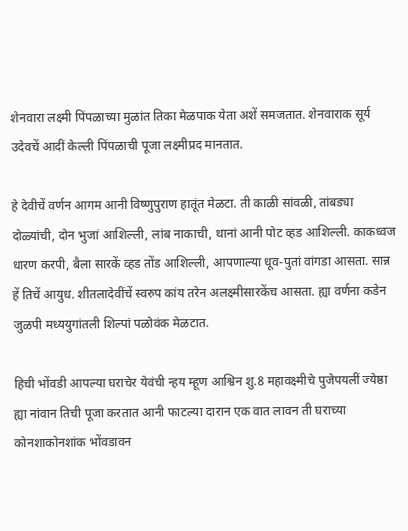शेनवारा लक्ष्मी पिंपळाच्या मुळांत तिका मेळपाक येता अशें समजतात. शेनवाराक सूर्य उदेवचें आदीं केल्ली पिंपळाची पूजा लक्ष्मीप्रद मानतात.

हे देवीचें वर्णन आगम आनी विष्णुपुराण हातूंत मेळटा. ती काळी सांवळी, तांबड्या दोळ्यांची, दोन भुजां आशिल्ली, लांब नाकाची, थानां आनी पोट व्हड आशिल्ली. काकध्वज धारण करपी, बैला सारकें व्हड तोंड आशिल्ली, आपणाल्या धूव-पुतां वांगडा आसता. सान्न हें तिचें आयुध. शीतलादेवींचें स्वरुप कांय तरेन अलक्ष्मीसारकेंच आसता. ह्या वर्णना कडेन जुळपी मध्ययुगांतली शिल्पां पळोवंक मेळटात.

हिची भोंवडी आपल्या घराचेर येवंची न्हय म्हूण आश्विन शु.8 महावक्ष्मीचे पुजेपयलीं ज्येष्ठा ह्या नांवान तिची पूजा करतात आनी फाटल्या दारान एक वात लावन ती घराच्या कोनशाकोनशांक भोंवडावन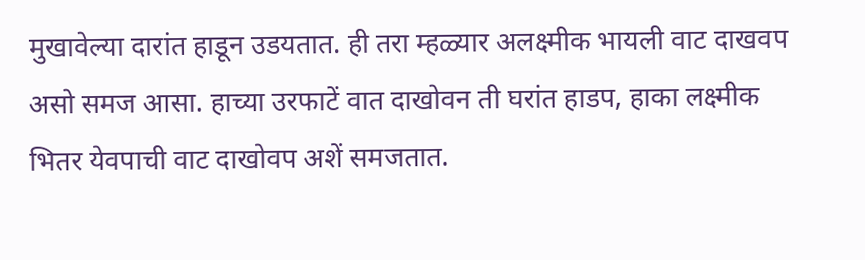मुखावेल्या दारांत हाडून उडयतात. ही तरा म्हळ्यार अलक्ष्मीक भायली वाट दाखवप असो समज आसा. हाच्या उरफाटें वात दाखोवन ती घरांत हाडप, हाका लक्ष्मीक भितर येवपाची वाट दाखोवप अशें समजतात.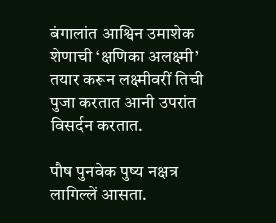बंगालांत आश्विन उमाशेक शेणाची ‘क्षणिका अलक्ष्मी’ तयार करून लक्ष्मीवरीं तिची पुजा करतात आनी उपरांत विसर्दन करतात.

पौष पुनवेक पुष्य नक्षत्र लागिल्लें आसता.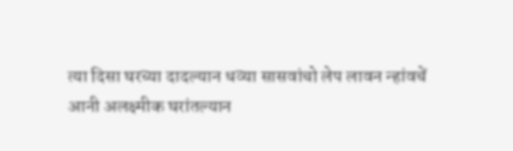त्या दिसा घरच्या दादल्यान धव्या सासवांचो लेप लावन न्हांवचें आनी अलक्ष्मीक घरांतल्यान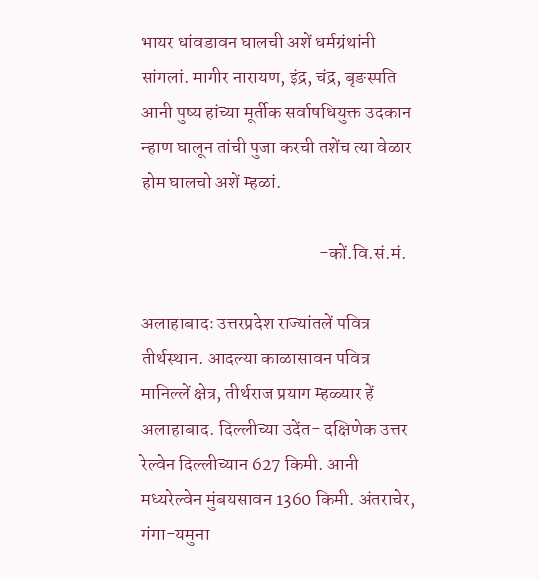भायर धांवडावन घालची अशें धर्मग्रंथांनी सांगलां. मागीर नारायण, इंद्र, चंद्र, बृङस्पति आनी पुष्य हांच्या मूर्तीक सर्वाषधियुक्त उदकान न्हाण घालून तांची पुजा करची तशेंच त्या वेळार होम घालचो अशें म्हळां.

                                                -कों.वि.सं.मं.

अलाहाबादः उत्तरप्रदेश राज्यांतलें पवित्र तीर्थस्थान. आदल्या काळासावन पवित्र मानिल्लें क्षेत्र, तीर्थराज प्रयाग म्हळ्यार हें अलाहाबाद. दिल्लीच्या उदेंत- दक्षिणेक उत्तर रेल्वेन दिल्लीच्यान 627 किमी. आनी मध्यरेल्वेन मुंबयसावन 1360 किमी. अंतराचेर, गंगा-यमुना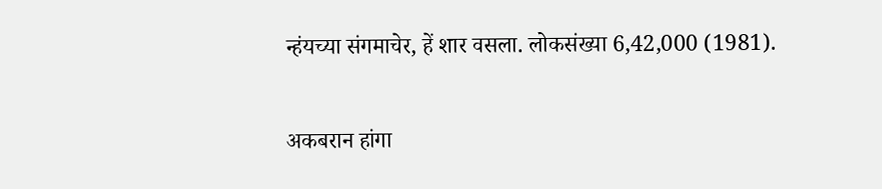न्हंयच्या संगमाचेर, हें शार वसला. लोकसंख्या 6,42,000 (1981).

अकबरान हांगा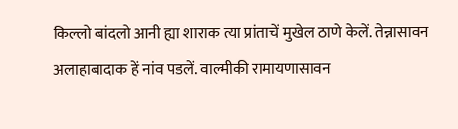किल्लो बांदलो आनी ह्या शाराक त्या प्रांताचें मुखेल ठाणे केलें. तेन्नासावन अलाहाबादाक हें नांव पडलें. वाल्मीकी रामायणासावन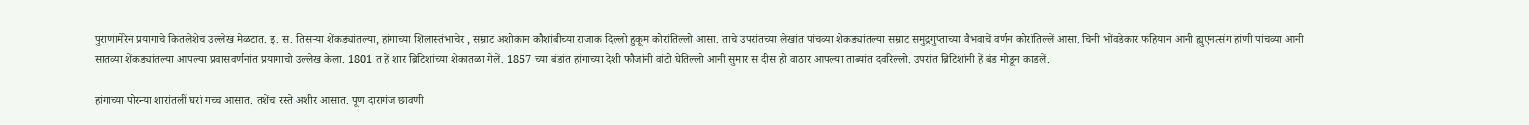पुराणामेरेन प्रयागाचे कितलेशेच उल्लेख मेळटात. इ. स. तिसऱ्या शेंकड्यांतल्या, हांगाच्या शिलास्तंभाचेर , सम्राट अशोकान कौशांबीच्या राजाक दिल्लो हुकूम कोरांतिल्लो आसा. ताचे उपरांतच्या लेखांत पांचव्या शेकड्यांतल्या सम्राट समुद्रगुप्ताच्या वैभवाचें वर्णन कोरांतिल्लें आसा. चिनी भोंवडेकार फहियान आनी ह्युएनत्संग हांणी पांचव्या आनी सातव्या शेंकड्यांतल्या आपल्या प्रवासवर्णनांत प्रयागाचो उल्लेख केला. 1801 त हें शार ब्रिटिशांच्या शेकातळा गेलें. 1857 च्या बंडांत हांगाच्या देशी फौजांनी वांटो घेतिल्लो आनी सुमार स दीस हो वाठार आपल्या ताब्यांत दवरिल्लो. उपरांत ब्रिटिशांनी हें बंड मोडून काडलें.

हांगाच्या पोरन्या शारांतलीं घरां गच्च आसात. तशेंच रस्ते अशीर आसात. पूण दारागंज छावणी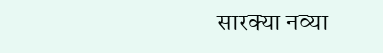सारक्या नव्या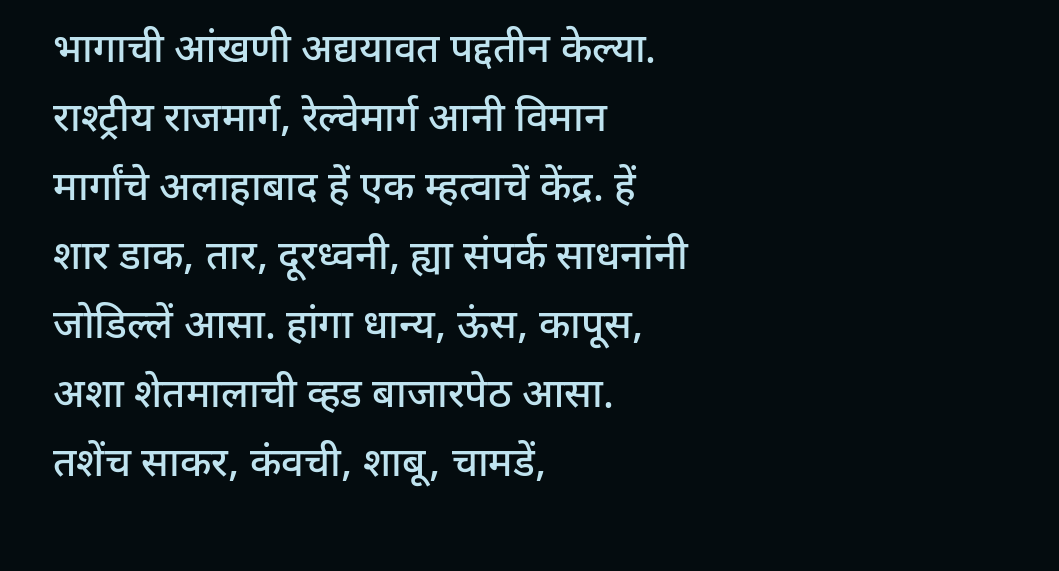भागाची आंखणी अद्ययावत पद्दतीन केल्या. राश्ट्रीय राजमार्ग, रेल्वेमार्ग आनी विमान मार्गांचे अलाहाबाद हें एक म्हत्वाचें केंद्र. हें शार डाक, तार, दूरध्वनी, ह्या संपर्क साधनांनी जोडिल्लें आसा. हांगा धान्य, ऊंस, कापूस, अशा शेतमालाची व्हड बाजारपेठ आसा. तशेंच साकर, कंवची, शाबू, चामडें,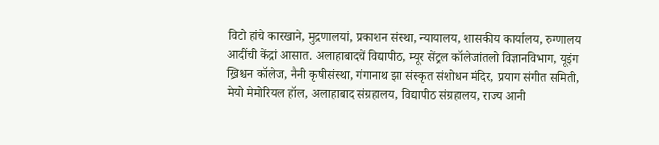विटो हांचे कारखाने, मुद्रणालयां, प्रकाशन संस्था, न्यायालय, शासकीय कार्यालय, रुग्णालय आदींची केंद्रां आसात. अलाहाबादचें विद्यापीठ, म्यूर सेंट्रल कॉलेजांतलो विज्ञानविभाग, यूइंग ख्रिश्चन कॉलेज, नैनी कृषीसंस्था, गंगानाथ झा संस्कृत संशोधन मंदिर, प्रयाग संगीत समिती, मेयो मेमोरियल हॉल, अलाहाबाद संग्रहालय, विद्यापीठ संग्रहालय, राज्य आनी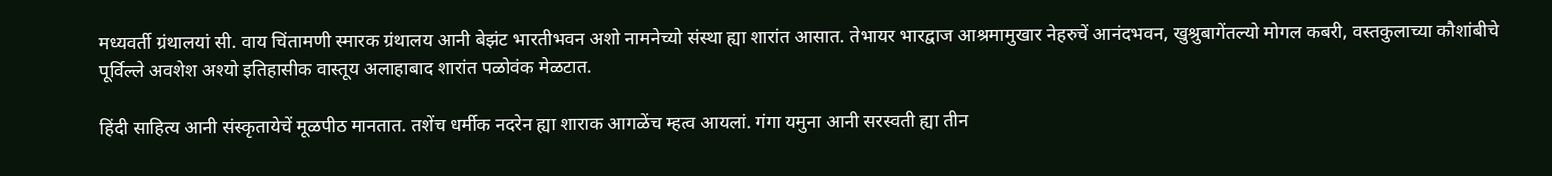मध्यवर्ती ग्रंथालयां सी. वाय चिंतामणी स्मारक ग्रंथालय आनी बेझंट भारतीभवन अशो नामनेच्यो संस्था ह्या शारांत आसात. तेभायर भारद्वाज आश्रमामुखार नेहरुचें आनंदभवन, खुश्रुबागेंतल्यो मोगल कबरी, वस्तकुलाच्या कौशांबीचे पूर्विल्ले अवशेश अश्यो इतिहासीक वास्तूय अलाहाबाद शारांत पळोवंक मेळटात.

हिंदी साहित्य आनी संस्कृतायेचें मूळपीठ मानतात. तशेंच धर्मीक नदरेन ह्या शाराक आगळेंच म्हत्व आयलां. गंगा यमुना आनी सरस्वती ह्या तीन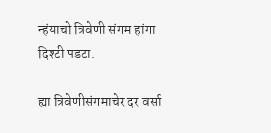न्हंयाचो त्रिवेणी संगम हांगा दिश्टी पडटा.

ह्या त्रिवेणीसंगमाचेर दर वर्सा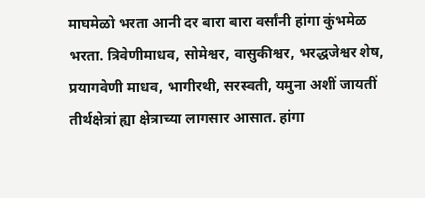माघमेळो भरता आनी दर बारा बारा वर्सांनी हांगा कुंभमेळ भरता. त्रिवेणीमाधव, सोमेश्वर, वासुकीश्वर, भरद्धजेश्वर शेष, प्रयागवेणी माधव, भागीरथी, सरस्वती, यमुना अशीं जायतीं तीर्थक्षेत्रां ह्या क्षेत्राच्या लागसार आसात. हांगा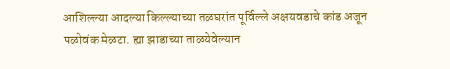आशिल्ल्या आदल्या किल्ल्याच्या तळघरांत पूर्विल्ले अक्षयवडाचे कांड अजून पळोवंक मेळटा. ह्या झाडाच्या ताळयेवेल्यान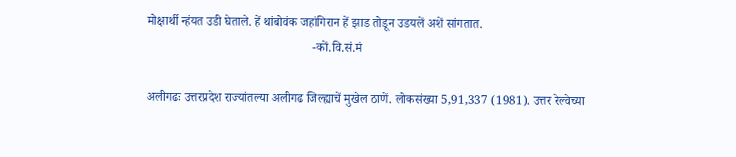मोक्षार्थी न्हंयत उडी घेताले. हें थांबोवंक जहांगिरान हें झाड तोडून उडयलें अशें सांगतात.
                                                     -कों.वि.सं.मं

अलीगढः उत्तरप्रदेश राज्यांतल्या अलीगढ जिल्ह्याचें मुखेल ठाणें. लोकसंख्या 5,91,337 (1981). उत्तर रेल्वेच्या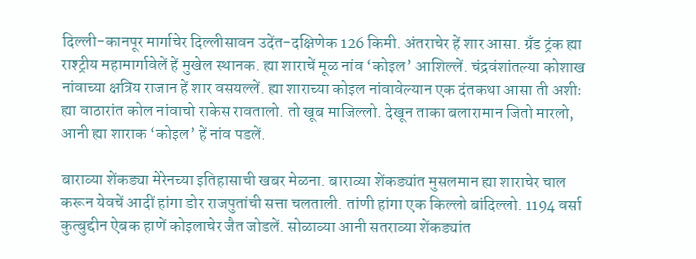दिल्ली-कानपूर मार्गाचेर दिल्लीसावन उदेंत-दक्षिणेक 126 किमी. अंतराचेर हें शार आसा. ग्रँड ट्रंक ह्या राश्ट्रीय महामार्गावेलें हें मुखेल स्थानक. ह्या शाराचें मूळ नांव ‘कोइल’ आशिल्लें. चंद्रवंशांतल्या कोशाख नांवाच्या क्षत्रिय राजान हें शार वसयल्लें. ह्या शाराच्या कोइल नांवावेल्यान एक दंतकथा आसा ती अशीः ह्या वाठारांत कोल नांवाचो राकेस रावतालो. तो खूब माजिल्लो. देखून ताका बलारामान जितो मारलो, आनी ह्या शाराक ‘कोइल’ हें नांव पडलें.

बाराव्या शेंकड्या मेरेनच्या इतिहासाची खबर मेळना. बाराव्या शेंकड्यांत मुसलमान ह्या शाराचेर चाल करून येवचें आदीं हांगा डोर राजपुतांची सत्ता चलताली. तांणी हांगा एक किल्लो बांदिल्लो. 1194 वर्सा कुत्बुद्दीन ऐबक हाणें कोइलाचेर जैत जोडलें. सोळाव्या आनी सतराव्या शेंकड्यांत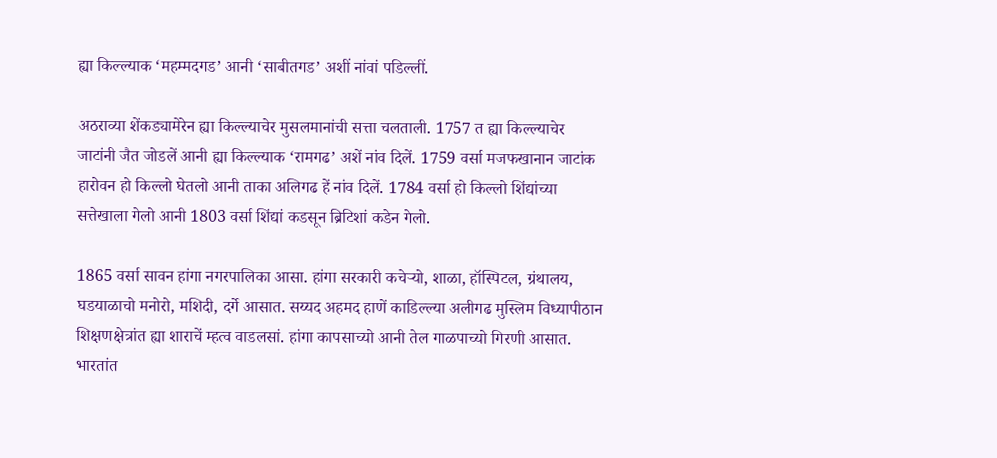ह्या किल्ल्याक ‘महम्मदगड’ आनी ‘साबीतगड’ अशीं नांवां पडिल्लीं.

अठराव्या शेंकड्यामेरेन ह्या किल्ल्याचेर मुसलमानांची सत्ता चलताली. 1757 त ह्या किल्ल्याचेर जाटांनी जैत जोडलें आनी ह्या किल्ल्याक ‘रामगढ’ अशें नांव दिलें. 1759 वर्सा मजफखानान जाटांक हारोवन हो किल्लो घेतलो आनी ताका अलिगढ हें नांव दिलें. 1784 वर्सा हो किल्लो शिंद्यांच्या सत्तेखाला गेलो आनी 1803 वर्सा शिंद्यां कडसून ब्रिटिशां कडेन गेलो.

1865 वर्सा सावन हांगा नगरपालिका आसा. हांगा सरकारी कचेऱ्यो, शाळा, हॉस्पिटल, ग्रंथालय, घडयाळाचो मनोरो, मशिदी, दर्गे आसात. सय्यद अहमद हाणें काडिल्ल्या अलीगढ मुस्लिम विध्यापीठान शिक्षणक्षेत्रांत ह्या शाराचें म्हत्व वाडलसां. हांगा कापसाच्यो आनी तेल गाळपाच्यो गिरणी आसात. भारतांत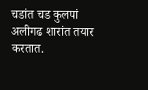चडांत चड कुलपां अलीगढ शारांत तयार करतात.